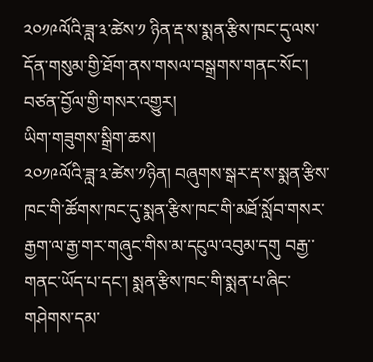༢༠༡༩ལོའི་ཟླ་༣་ཚེས་༡ ཉིན་རྡ་ས་སྨན་རྩིས་ཁང་དུ་ལས་དོན་གསུམ་གྱི་ཐོག་ནས་གསལ་བསྒྲགས་གནང་སོང་།
བཙན་བྱོལ་གྱི་གསར་འགྱུར།
ཡིག་གཟུགས་སྒྲིག་ཆས།
༢༠༡༩ལོའི་ཟླ་༣་ཚེས་༡ཉིན། བཞུགས་སྒར་རྡ་ས་སྨན་རྩིས་ཁང་གི་ཚོགས་ཁང་དུ་སྨན་རྩིས་ཁང་གི་མཐོ་སློབ་གསར་རྒྱག་ལ་རྒྱ་གར་གཞུང་གིས་མ་དངུལ་འབུམ་དགུ བརྒྱ་་གནང་ཡོད་པ་དང་། སྨན་རྩིས་ཁང་གི་སྨན་པ་ཞིང་གཤེགས་དམ་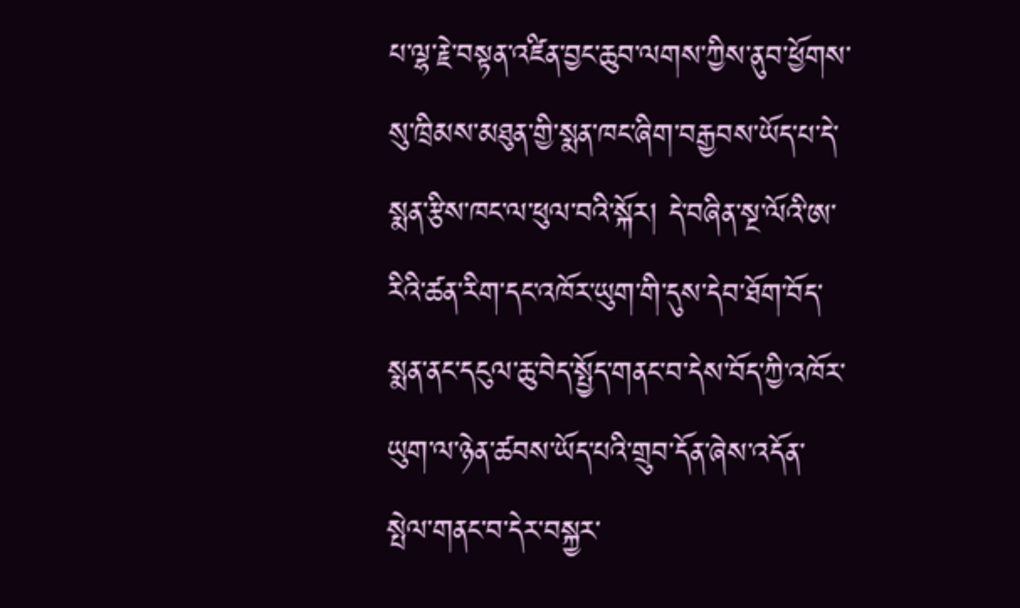པ་ལྷ་རྗེ་བསྟན་འཛིན་བྱང་ཆུབ་ལགས་ཀྱིས་ནུབ་ཕྱོགས་སུ་ཁྲིམས་མཐུན་གྱི་སྨན་ཁང་ཞིག་བརྒྱབས་ཡོད་པ་དེ་སྨན་རྩིས་ཁང་ལ་ཕུལ་བའི་སྐོར། དེ་བཞིན་སྔ་ལོའི་ཨ་རིའི་ཚན་རིག་དང་འཁོར་ཡུག་གི་དུས་དེབ་ཐོག་བོད་སྨན་ནང་དངུལ་ཆུ་བེད་སྤྱོད་གནང་བ་དེས་བོད་ཀྱི་འཁོར་ཡུག་ལ་ཉེན་ཚབས་ཡོད་པའི་གྲུབ་དོན་ཞེས་འདོན་སྤེལ་གནང་བ་དེར་བསྐྱར་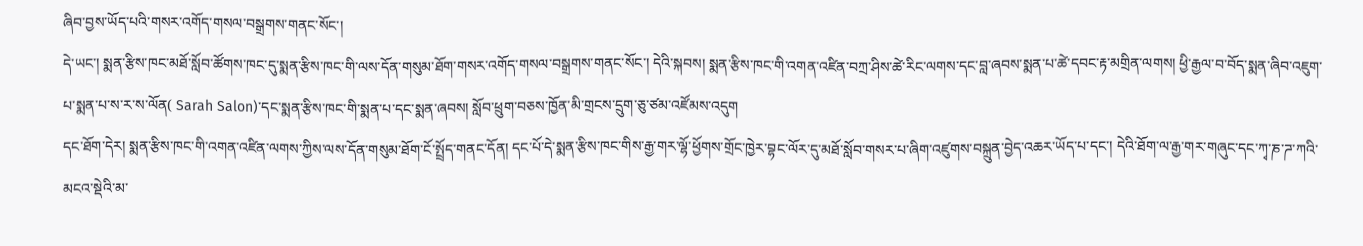ཞིབ་བྱས་ཡོད་པའི་གསར་འགོད་གསལ་བསྒྲགས་གནང་སོང་།
དེ་ཡང་། སྨན་རྩིས་ཁང་མཐོ་སློབ་ཚོགས་ཁང་དུ་སྨན་རྩིས་ཁང་གི་ལས་དོན་གསུམ་ཐོག་གསར་འགོད་གསལ་བསྒྲགས་གནང་སོང་། དེའི་སྐབས། སྨན་རྩིས་ཁང་གི་འགན་འཛིན་བཀྲ་ཤིས་ཚེ་ཪིང་ལགས་དང་བླ་ཞབས་སྨན་པ་ཚེ་དབང་རྟ་མགྲིན་ལགས། ཕྱི་རྒྱལ་བ་བོད་སྨན་ཞིབ་འཇུག་པ་སྨན་པ་ས་ར་ས་ལོན( Sarah Salon)་དང་སྨན་རྩིས་ཁང་གི་སྨན་པ་དང་སྨན་ཞབས། སློབ་ཕྲུག་བཅས་ཁྱོན་མི་གྲངས་དྲུག་ཅུ་ཙམ་འཛོམས་འདུག
དང་ཐོག་དེར། སྨན་རྩིས་ཁང་གི་འགན་འཛིན་ལགས་ཀྱིས་ལས་དོན་གསུམ་ཐོག་ངོ་སྤྲོད་གནང་དོན། དང་པོ་དེ་སྨན་རྩིས་ཁང་གིས་རྒྱ་གར་ལྷོ་ཕྱོགས་གྲོང་ཁྱེར་བྷང་ལོར་དུ་མཐོ་སློབ་གསར་པ་ཞིག་འཛུགས་བསྐྲུན་བྱེད་འཆར་ཡོད་པ་དང་། དེའི་ཐོག་ལ་རྒྱ་གར་གཞུང་དང་ཀྭ་ཎ་ཌ་ཀའི་མངའ་སྡེའི་མ་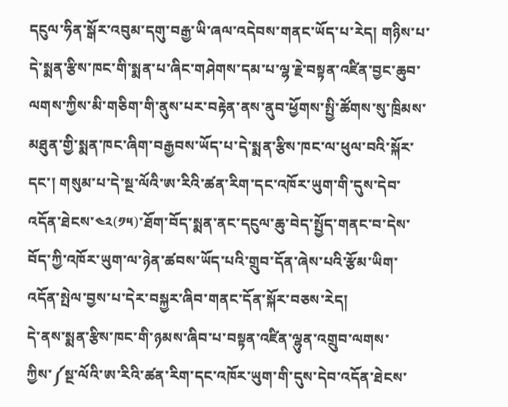དངུལ་ཧིན་སྒོར་འབུམ་དགུ་བརྒྱ་ཡི་ཞལ་འདེབས་གནང་ཡོད་པ་རེད། གཉིས་པ་དེ་སྨན་རྩིས་ཁང་གི་སྨན་པ་ཞིང་གཤེགས་དམ་པ་ལྷ་རྗེ་བསྟན་འཛིན་བྱང་ཆུབ་ལགས་ཀྱིས་མི་གཅིག་གི་ནུས་པར་བརྟེན་ནས་ནུབ་ཕྱོགས་སྤྱི་ཚོགས་སུ་ཁྲིམས་མཐུན་གྱི་སྨན་ཁང་ཞིག་བརྒྱབས་ཡོད་པ་དེ་སྨན་རྩིས་ཁང་ལ་ཕུལ་བའི་སྐོར་དང་། གསུམ་པ་དེ་སྔ་ལོའི་ཨ་རིའི་ཚན་རིག་དང་འཁོར་ཡུག་གི་དུས་དེབ་འདོན་ཐེངས་༤༢(༡༥)་ཐོག་བོད་སྨན་ནང་དངུལ་ཆུ་བེད་སྤྱོད་གནང་བ་དེས་བོད་ཀྱི་འཁོར་ཡུག་ལ་ཉེན་ཚབས་ཡོད་པའི་གྲུབ་དོན་ཞེས་པའི་རྩོམ་ཡིག་འདོན་སྤེལ་བྱས་པ་དེར་བསྐྱར་ཞིབ་གནང་དོན་སྐོར་བཅས་རེད།
དེ་ནས་སྨན་རྩིས་ཁང་གི་ཉམས་ཞིབ་པ་བསྟན་འཛིན་ལྷུན་འགྲུབ་ལགས་ཀྱིས་༼སྔ་ལོའི་ཨ་རིའི་ཚན་རིག་དང་འཁོར་ཡུག་གི་དུས་དེབ་འདོན་ཐེངས་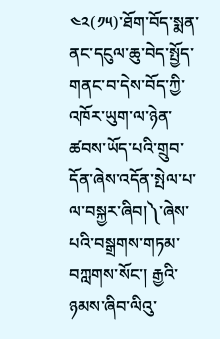༤༢(༡༥)་ཐོག་བོད་སྨན་ནང་དངུལ་ཆུ་བེད་སྤྱོད་གནང་བ་དེས་བོད་ཀྱི་འཁོར་ཡུག་ལ་ཉེན་ཚབས་ཡོད་པའི་གྲུབ་དོན་ཞེས་འདོན་སྤེལ་པ་ལ་བསྐྱར་ཞིབ།༽་ཞེས་པའི་བསྒྲགས་གཏམ་བཀླགས་སོང་། རྒྱའི་ཉམས་ཞིབ་ལིའུ་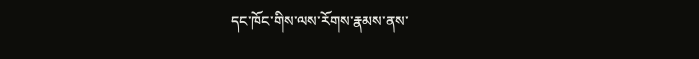དང་ཁོང་གིས་ལས་རོགས་རྣམས་ནས་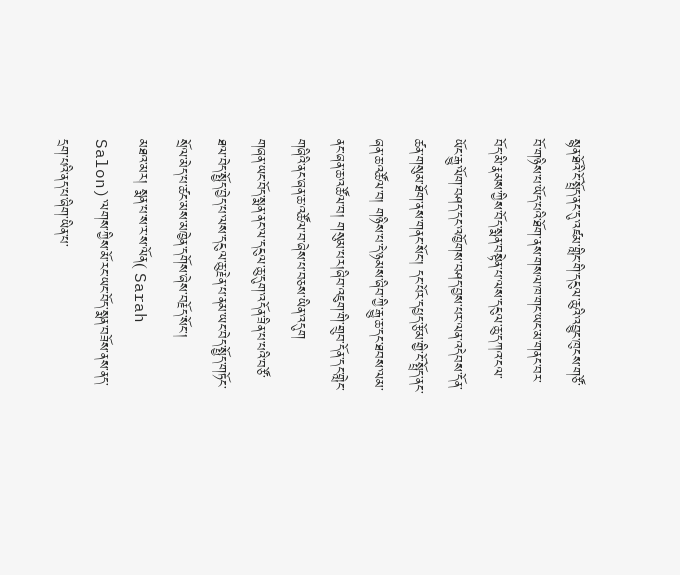སྙན་ཐོའི་ངོ་སྤྲོད་ནང་དུ་འཛམ་གླིང་གི་དངུལ་ཆུའི་འབྱུང་ཁུངས་གཙོ་བོ་གཉིས་པ་ཡོད་པའི་ཐོག་ནས་གསལ་ཁ་གང་ཡང་མ་གནང་བར་བོད་མི་རྣམས་ཀྱིས་བོད་སྨན་བསྟེན་པ་ལས་དངུལ་ཆུ་དཀའ་ངལ་ཡོང་རྒྱུ་ལོག་བཤད་དང་འཁྱོགས་བཤད་བྱས་པར་ལན་འདེབས་དོན་ཚན་གསུམ་ཐོག་ནས་གནང་སོང་། དང་པོར་དཔྱད་རྩོམ་གྱི་ངོ་སྤྲོད་ནང་ཞན་ཆ་འཚོལ་བ། གཉིས་པ་དེ་ཉམས་ཞིབ་ཀྱི་རྒྱུ་ཆ་དང་ཐབས་ལམ་ནང་ཞན་ཆ་འཚོལ་བ། གསུམ་པར།ཞིབ་འཇུག་གི་གྲུབ་དོན་དང་གླེང་གཞིའི་ནང་ཞན་ཆ་འཚོལ་བ་ཞེས་པ་བཅས་ཡིན་འདུག
གཞན་ཡང་བོད་སྨན་ནང་ལ་དངུལ་ཆུ་དུག་འདོན་ཟིན་པ་པའི་བཙོ་ཐལ་བེད་སྤྱོད་བྱེད་པ་ལས་དངུལ་ཆུ་རྗེན་པ་ནམ་ཡང་བེད་སྤྱོད་གཏོང་སྲོལ་མེད་པ་ཚང་མས་མཁྱེན་དགོས་ཞེས་བརྗོད་སོང་།
མཐའ་མར། སྨན་པ་ས་ར་ས་ལོན( Sarah Salon)་ལགས་ཀྱིས་མོ་རང་ཡང་བོད་སྨན་བཟོས་ནས་ནད་དྲག་པའི་ནད་པ་ཞིག་ཡིན་པ་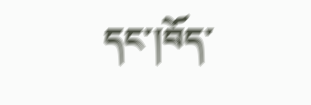དང་།བོད་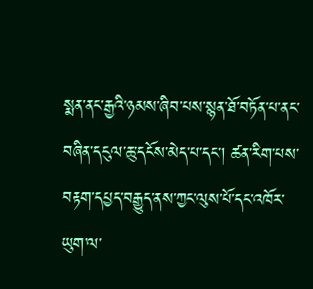སྨན་ནང་རྒྱའི་ཉམས་ཞིབ་པས་སྙན་ཐོ་བཏོན་པ་ནང་བཞིན་དངུལ་ཆུ་དངོས་མེད་པ་དང་། ཚན་རིག་པས་བརྟག་དཔྱད་བརྒྱུད་ནས་ཀྱང་ལུས་པོ་དང་འཁོར་ཡུག་ལ་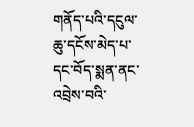གནོད་པའི་དངུལ་ཆུ་དངོས་མེད་པ་དང་བོད་སྨན་ནང་འབྲེས་བའི་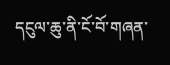དངུལ་ཆུ་ནི་ངོ་བོ་གཞན་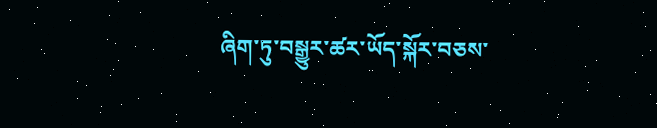ཞིག་ཏུ་བསྒྱུར་ཚར་ཡོད་སྐོར་བཅས་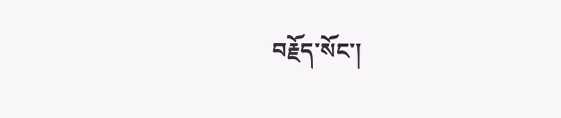བརྗོད་སོང་།